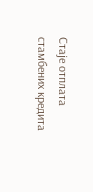Стаје отплата стамбених кредита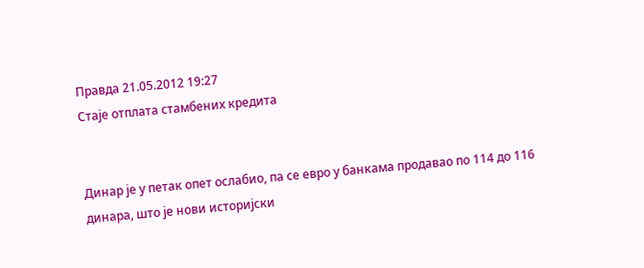Правда 21.05.2012 19:27
Стаје отплата стамбених кредита


Динар је у петак опет ослабио, па се евро у банкама продавао по 114 до 116 динара, што је нови историјски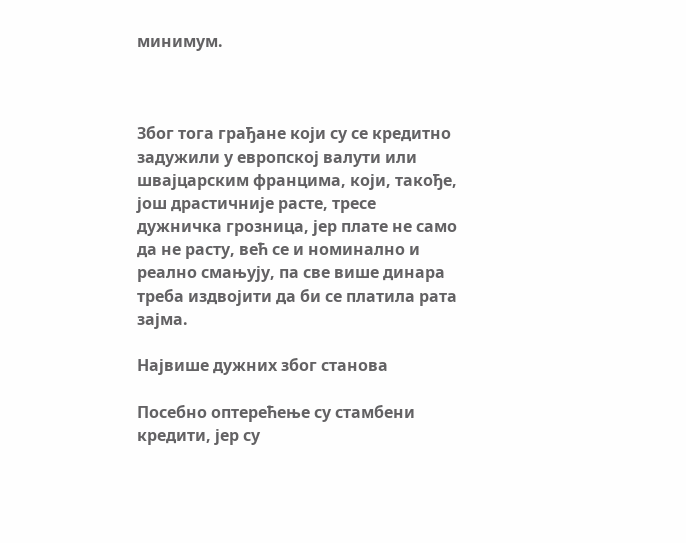минимум.



Због тога грађане који су се кредитно задужили у европској валути или швајцарским францима, који, такође, још драстичније расте, тресе дужничка грозница, јер плате не само да не расту, већ се и номинално и реално смањују, па све више динара треба издвојити да би се платила рата зајма.

Највише дужних због станова

Посебно оптерећење су стамбени кредити, јер су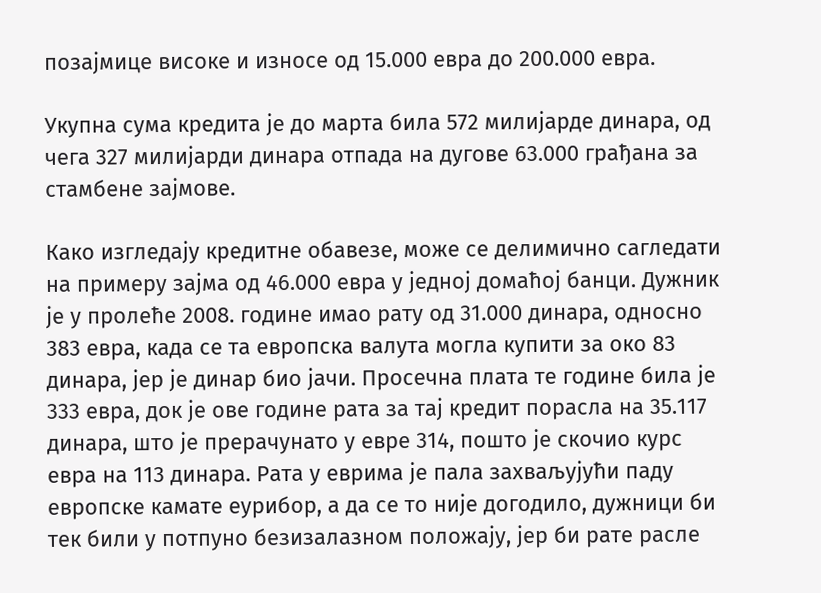позајмице високе и износе од 15.000 евра до 200.000 евра.

Укупна сума кредита је до марта била 572 милијарде динара, од чега 327 милијарди динара отпада на дугове 63.000 грађана за стамбене зајмове.

Како изгледају кредитне обавезе, може се делимично сагледати на примеру зајма од 46.000 евра у једној домаћој банци. Дужник је у пролеће 2008. године имао рату од 31.000 динара, односно 383 евра, када се та европска валута могла купити за око 83 динара, јер је динар био јачи. Просечна плата те године била је 333 евра, док је ове године рата за тај кредит порасла на 35.117 динара, што је прерачунато у евре 314, пошто је скочио курс евра на 113 динара. Рата у еврима је пала захваљујући паду европске камате еурибор, а да се то није догодило, дужници би тек били у потпуно безизалазном положају, јер би рате расле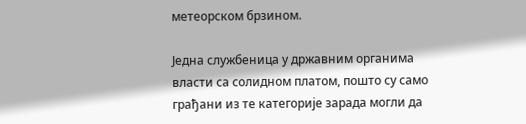метеорском брзином.

Једна службеница у државним органима власти са солидном платом, пошто су само грађани из те категорије зарада могли да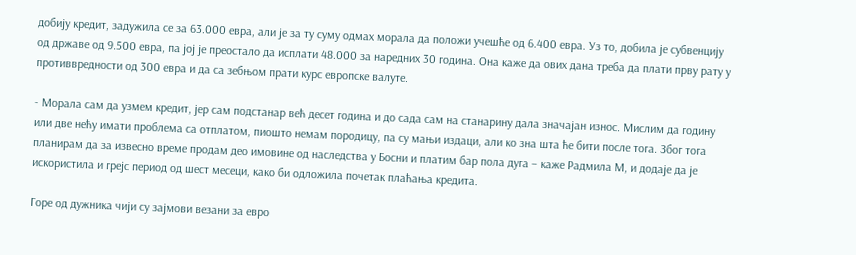добију кредит, задужила се за 63.000 евра, али је за ту суму одмах морала да положи учешће од 6.400 евра. Уз то, добила је субвенцију од државе од 9.500 евра, па јој је преостало да исплати 48.000 за наредних 30 година. Она каже да ових дана треба да плати прву рату у противвредности од 300 евра и да са зебњом прати курс европске валуте.

- Морала сам да узмем кредит, јер сам подстанар већ десет година и до сада сам на станарину дала значајан износ. Мислим да годину или две нећу имати проблема са отплатом, пиошто немам породицу, па су мањи издаци, али ко зна шта ће бити после тога. Због тога планирам да за извесно време продам део имовине од наследства у Босни и платим бар пола дуга – каже Радмила М, и додаје да је искористила и грејс период од шест месеци, како би одложила почетак плаћања кредита.

Горе од дужника чији су зајмови везани за евро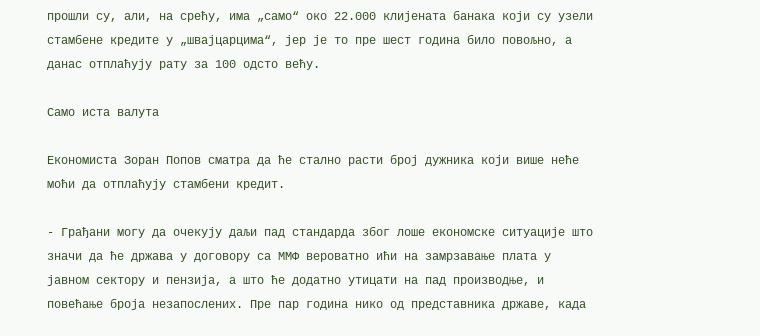прошли су, али, на срећу, има „само“ око 22.000 клијената банака који су узели стамбене кредите у „швајцарцима“, јер је то пре шест година било повољно, а данас отплаћују рату за 100 одсто већу.

Само иста валута

Економиста Зоран Попов сматра да ће стално расти број дужника који више неће моћи да отплаћују стамбени кредит.

- Грађани могу да очекују даљи пад стандарда због лоше економске ситуације што значи да ће држава у договору са ММФ вероватно ићи на замрзавање плата у јавном сектору и пензија, а што ће додатно утицати на пад производње, и повећање броја незапослених. Пре пар година нико од представника државе, када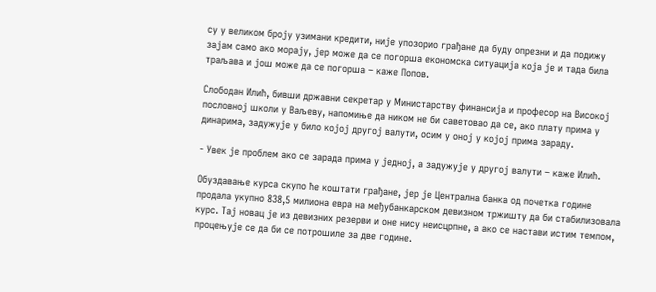су у великом броју узимани кредити, није упозорио грађане да буду опрезни и да подижу зајам само ако морају, јер може да се погорша економска ситуација која је и тада била траљава и још може да се погорша – каже Попов.

Слободан Илић, бивши државни секретар у Министарству финансија и професор на Високој пословној школи у Ваљеву, напомиње да ником не би саветовао да се, ако плату прима у динарима, задужује у било којој другој валути, осим у оној у којој прима зараду.

- Увек је проблем ако се зарада прима у једној, а задужује у другој валути – каже Илић.

Обуздавање курса скупо ће коштати грађане, јер је Централна банка од почетка године продала укупно 838,5 милиона евра на међубанкарском девизном тржишту да би стабилизовала курс. Тај новац је из девизних резерви и оне нису неисцрпне, а ако се настави истим темпом, процењује се да би се потрошиле за две године.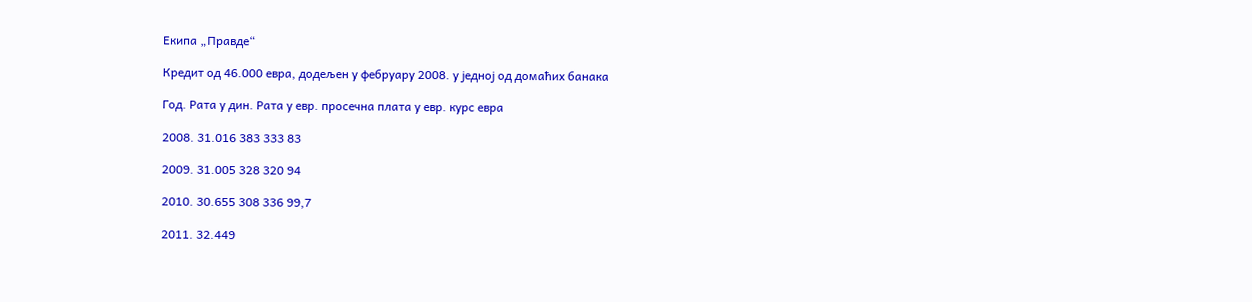Екипа „Правде“

Кредит од 46.000 евра, додељен у фебруару 2008. у једној од домаћих банака

Год. Рата у дин. Рата у евр. просечна плата у евр. курс евра

2008. 31.016 383 333 83

2009. 31.005 328 320 94

2010. 30.655 308 336 99,7

2011. 32.449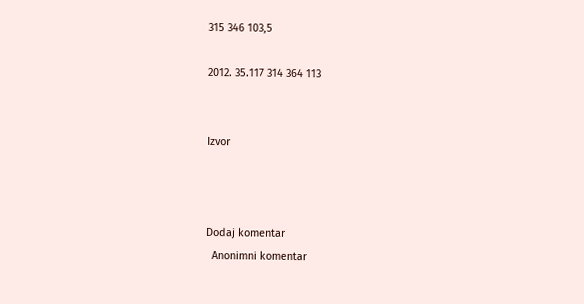315 346 103,5

2012. 35.117 314 364 113


Izvor



Dodaj komentar
  Anonimni komentar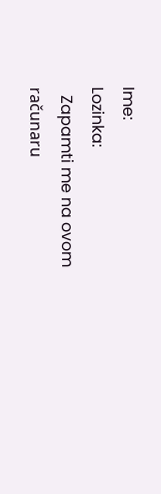Ime:
Lozinka:
  Zapamti me na ovom računaru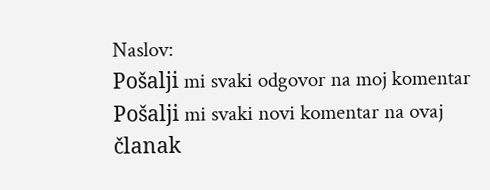Naslov:
Pošalji mi svaki odgovor na moj komentar
Pošalji mi svaki novi komentar na ovaj članak